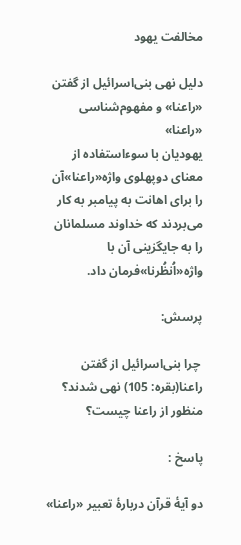مخالفت یهود

دلیل نهی بنی‌اسرائیل از گفتن «راعنا» و مفهوم‌شناسی «راعنا»
یهودیان با سوءاستفاده از معنای دوپهلوی واژه«راعنا»آن را برای اهانت به پیامبر به کار می‌بردند که خداوند مسلمانان را به جایگزینی آن با واژه«اُنظُرنا»فرمان داد.

پرسش:

 چرا بنی‌اسرائیل از گفتن راعنا(بقره: 105) نهی شدند؟ منظور از راعنا چیست؟

پاسخ :

دو آیۀ قرآن دربارۀ تعبیر «راعنا»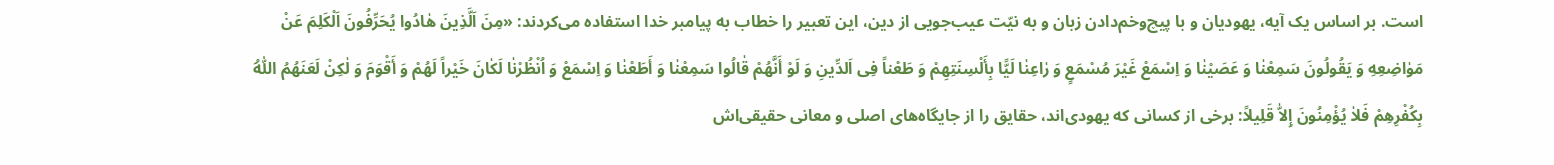است. بر اساس یک آیه، یهودیان و با پیچ‌وخم‌دادن زبان و به نیّت عیب‌جویی از دین، این تعبیر را خطاب به پیامبر خدا استفاده می‌کردند: «مِنَ اَلَّذِینَ هٰادُوا یُحَرِّفُونَ اَلْکَلِمَ عَنْ مَوٰاضِعِهِ وَ یَقُولُونَ سَمِعْنٰا وَ عَصَیْنٰا وَ اِسْمَعْ غَیْرَ مُسْمَعٍ وَ رٰاعِنٰا لَیًّا بِأَلْسِنَتِهِمْ وَ طَعْناً فِی اَلدِّینِ وَ لَوْ أَنَّهُمْ قٰالُوا سَمِعْنٰا وَ أَطَعْنٰا وَ اِسْمَعْ وَ اُنْظُرْنٰا لَکٰانَ خَیْراً لَهُمْ وَ أَقْوَمَ وَ لٰکِنْ لَعَنَهُمُ اَللّٰهُ بِکُفْرِهِمْ فَلاٰ یُؤْمِنُونَ إِلاّٰ قَلِیلاً: برخی از کسانی که یهودی‌اند، حقایق را از جایگاه‌های اصلی و معانی حقیقی‌اش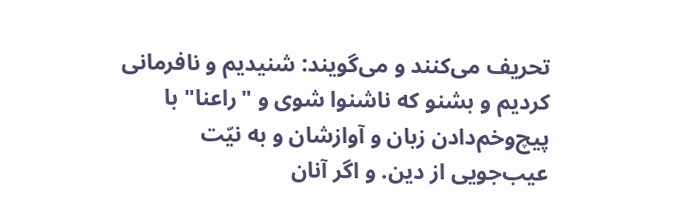تحریف می‌کنند و می‌گویند: شنیدیم و نافرمانی کردیم و بشنو که ناشنوا شوی و "راعنا" با پیچ‌و‌خم‌دادن زبان و آوازشان و به نیّت عیب‌جویی از دین. و اگر آنان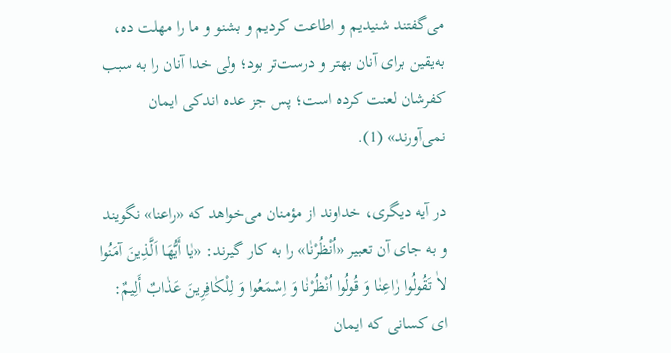می‌گفتند شنیدیم و اطاعت کردیم و بشنو و ما را مهلت ده، به‌یقین برای آنان بهتر و درست‌تر بود؛ ولی خدا آنان را به سبب کفرشان لعنت کرده است؛ پس جز عده اندکی ایمان نمی‌آورند» (1).

در آیه دیگری، خداوند از مؤمنان می‌خواهد که «راعنا» نگویند و به جای آن تعبیر «اُنْظُرْنٰا» را به کار گیرند: «یٰا أَیُّهَا اَلَّذِینَ آمَنُوا لاٰ تَقُولُوا رٰاعِنٰا وَ قُولُوا اُنْظُرْنٰا وَ اِسْمَعُوا وَ لِلْکٰافِرِینَ عَذٰابٌ أَلِیمٌ: ای کسانی که ایمان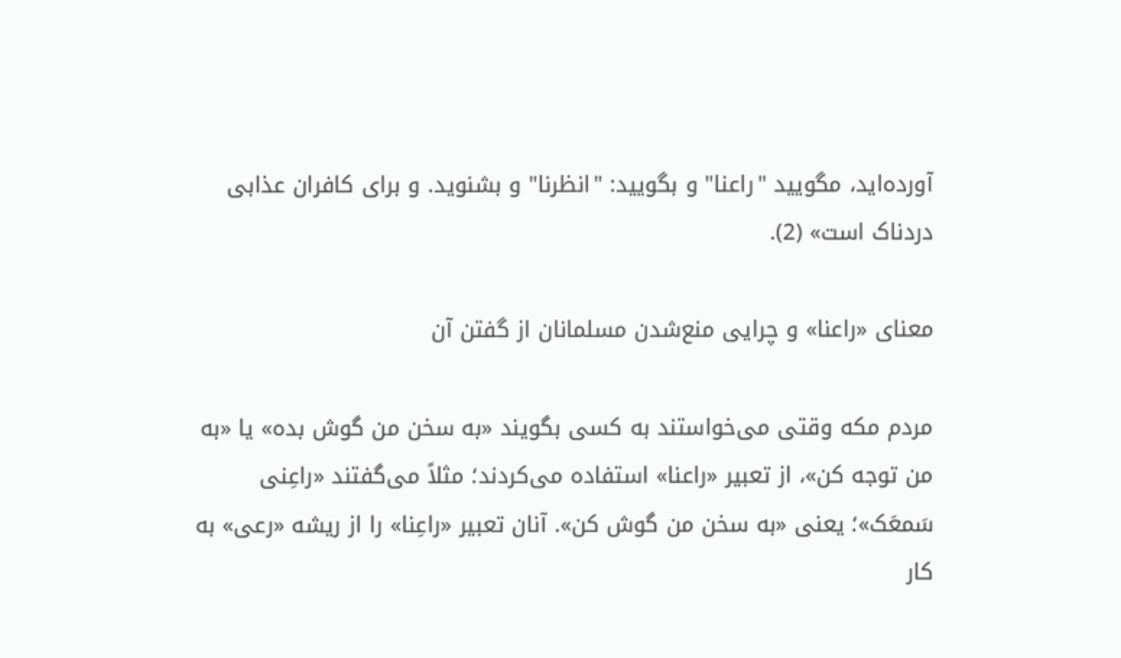آورده‌اید، مگویید "راعنا" و بگویید: "انظرنا" و بشنوید. و برای کافران عذابی دردناک است» (2).

معنای «راعنا» و چرایی منع‌شدن مسلمانان از گفتن آن

مردم مکه وقتی می‌خواستند به کسی بگویند «به سخن من گوش بده» یا «به من توجه کن»، از تعبیر «راعنا» استفاده می‌کردند؛ مثلاً می‌گفتند «راعِنی سَمعَک»؛ یعنی «به سخن من گوش کن». آنان تعبیر «راعِنا» را از ریشه «رعی» به کار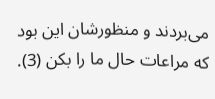می‌بردند و منظورشان این بود که مراعات حال ما را بکن (3).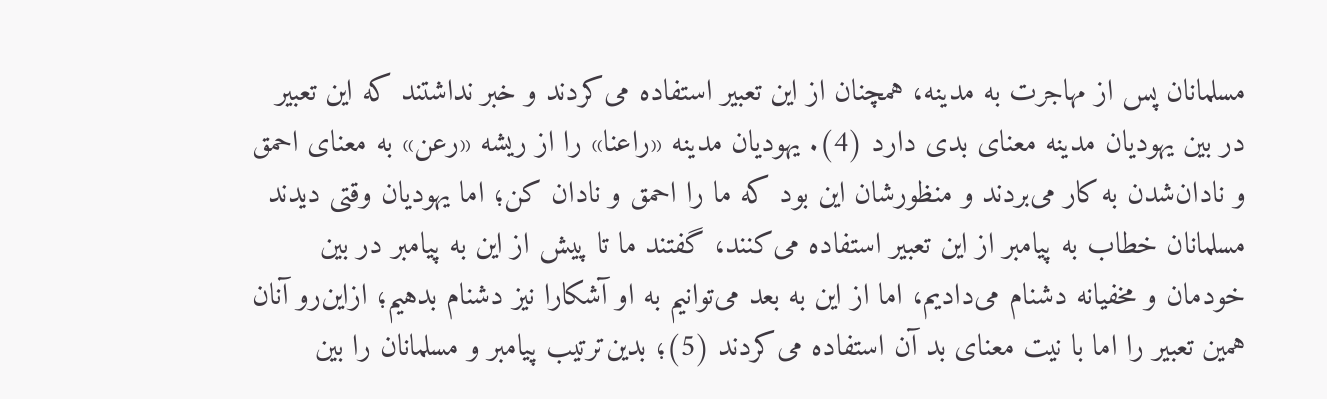مسلمانان پس از مهاجرت به مدینه، همچنان از این تعبیر استفاده می‌کردند و خبر نداشتند که این تعبیر در بین یهودیان مدینه معنای بدی دارد (4). یهودیان مدینه «راعنا» را از ریشه «رعن» به معنای احمق و نادان‌شدن به کار می‌بردند و منظورشان این بود که ما را احمق و نادان کن؛ اما یهودیان وقتی دیدند مسلمانان خطاب به پیامبر از این تعبیر استفاده می‌کنند، گفتند ما تا پیش از این به پیامبر در بین خودمان و مخفیانه دشنام می‌دادیم، اما از این به بعد می‌توانیم به او آشکارا نیز دشنام بدهیم؛ ازاین‌رو آنان همین تعبیر را اما با نیت معنای بد آن استفاده می‌کردند (5)؛ بدین‌ترتیب پیامبر و مسلمانان را بین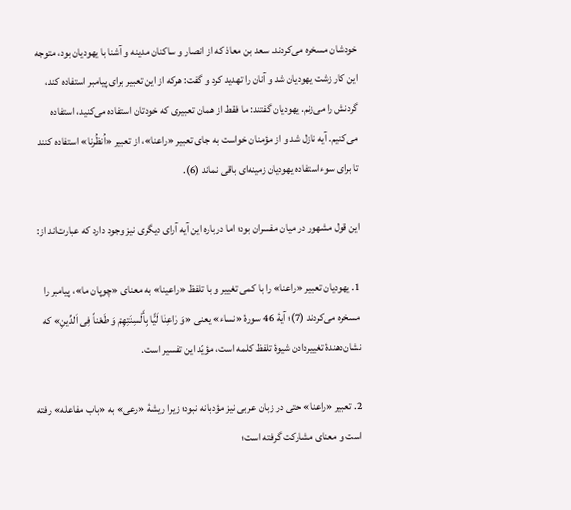خودشان مسخره می‌کردند. سعد بن معاذ که از انصار و ساکنان مدینه و آشنا با یهودیان بود، متوجه این کار زشت یهودیان شد و آنان را تهدید کرد و گفت: هرکه از این تعبیر برای پیامبر استفاده کند، گردنش را می‌زنم. یهودیان گفتند: ما فقط از همان تعبیری که خودتان استفاده می‌کنید، استفاده می‌کنیم. آیه نازل شد و از مؤمنان خواست به جای تعبیر «راعنا»، از تعبیر «اُنظُرنا» استفاده کنند تا برای سوءاستفاده یهودیان زمینه‌ای باقی نماند (6).

این قول مشهور در میان مفسران بود؛ اما درباره این آیه آرای دیگری نیز وجود دارد که عبارت‌اند از:

1. یهودیان تعبیر «راعنا» را با کمی تغییر و با تلفظ «راعینا» به معنای «چوپان ما»، پیامبر را مسخره می‌کردند (7)؛ آیۀ 46 سورۀ «نساء» یعنی «وَ رٰاعِنٰا لَیًّا بِأَلْسِنَتِهِمْ وَ طَعْناً فِی اَلدِّینِ» که نشان‌دهندۀ تغییر‌دادن شیوۀ تلفظ کلمه است، مؤیّد این تفسیر است.

2. تعبیر «راعنا» حتی در زبان عربی نیز مؤدبانه نبود؛ زیرا ریشۀ «رعی» به «باب مفاعله» رفته است و معنای مشارکت گرفته است؛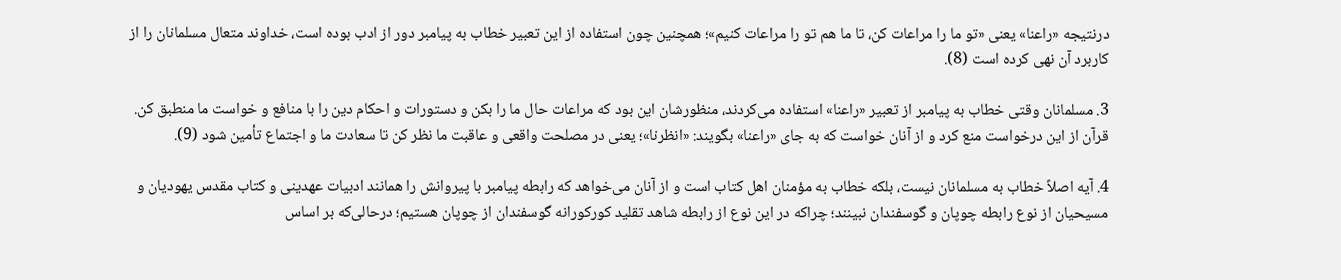درنتیجه «راعنا» یعنی «تو ما را مراعات کن، تا ما هم تو را مراعات کنیم»؛ همچنین چون استفاده از این تعبیر خطاب به پیامبر دور از ادب بوده است، خداوند متعال مسلمانان را از کاربرد آن نهى کرده است (8).

3. مسلمانان وقتی خطاب به پیامبر از تعبیر «راعنا» استفاده می‌کردند، منظورشان این بود که مراعات حال ما را بکن و دستورات و احکام دین را با منافع و خواست ما منطبق کن. قرآن از این درخواست منع کرد و از آنان خواست که به جای «راعنا» بگویند: «انظرنا»؛ یعنی در مصلحت واقعى و عاقبت ما نظر کن تا سعادت ما و اجتماع تأمین شود (9).

4. آیه اصلاً خطاب به مسلمانان نیست، بلکه خطاب به مؤمنان اهل کتاب است و از آنان می‌خواهد که رابطه پیامبر با پیروانش را همانند ادبیات عهدینی و کتاب مقدس یهودیان و مسیحیان از نوع رابطه چوپان و گوسفندان نبینند؛ چراکه در این نوع از رابطه شاهد تقلید کورکورانه گوسفندان از چوپان هستیم؛ درحالی‌که بر اساس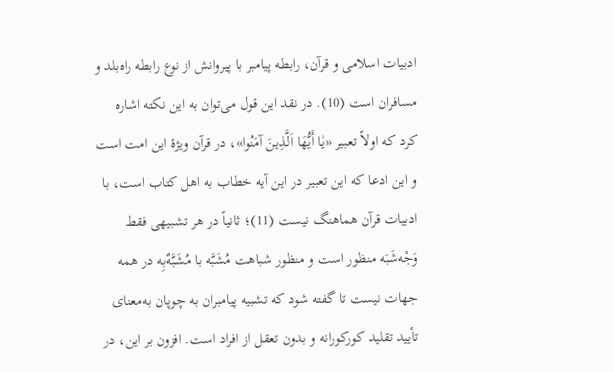ادبیات اسلامی و قرآن، رابطه پیامبر با پیروانش از نوع رابطه راه‌بلد و مسافران است (10). در نقد این قول می‌توان به این نکته اشاره کرد که اولاً تعبیر «یٰا أَیُّهَا اَلَّذِینَ آمَنُوا»، در قرآن ویژۀ این امت است و این ادعا که این تعبیر در این آیه خطاب به اهل کتاب است، با ادبیات قرآن هماهنگ نیست (11)؛ ثانیاً در هر تشبیهی فقط وَجْه‌شَبَه منظور است و منظور شباهت مُشَبَّه با مُشَبَّهٌ‌بِه در همه جهات نیست تا گفته شود که تشبیه پیامبران به چوپان به‌معنای تأیید تقلید کورکورانه و بدون تعقل از افراد است. افزون بر این، در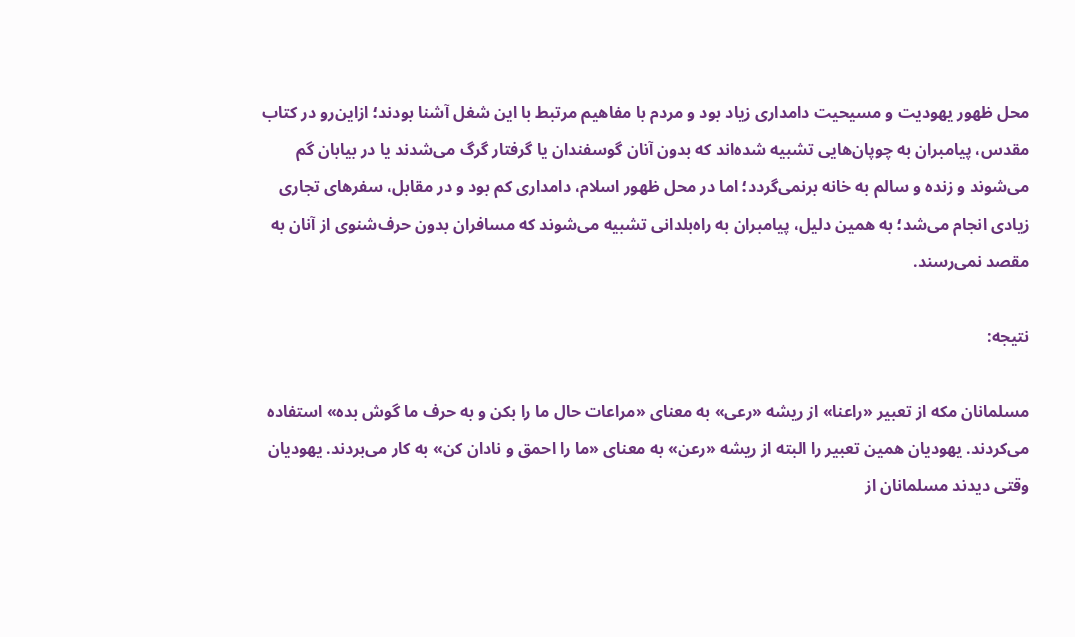محل ظهور یهودیت و مسیحیت دامداری زیاد بود و مردم با مفاهیم مرتبط با این شغل آشنا بودند؛ ازاین‌رو در کتاب مقدس، پیامبران به چوپان‌هایی تشبیه شده‌اند که بدون آنان گوسفندان یا گرفتار گرگ می‌شدند یا در بیابان گم می‌شوند و زنده و سالم به خانه برنمی‌گردد؛ اما در محل ظهور اسلام، دامداری کم بود و در مقابل، سفرهای تجاری زیادی انجام می‌شد؛ به همین دلیل، پیامبران به راه‌بلدانی تشبیه می‌شوند که مسافران بدون حرف‌شنوی از آنان به مقصد نمی‌رسند.

نتیجه:

مسلمانان مکه از تعبیر «راعنا» از ریشه «رعی» به معنای «مراعات حال ما را بکن و به حرف ما گوش بده» استفاده می‌کردند. یهودیان همین تعبیر را البته از ریشه «رعن» به معنای «ما را احمق و نادان کن» به کار می‌بردند. یهودیان وقتی دیدند مسلمانان از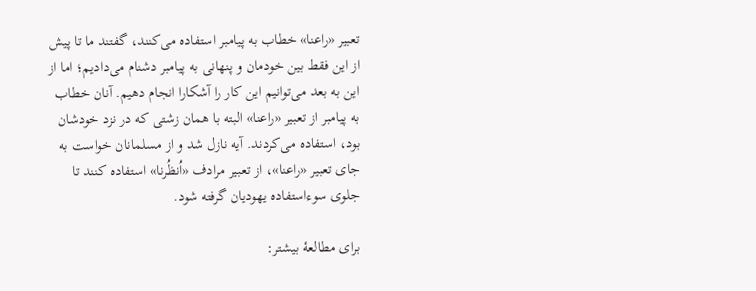تعبیر «راعنا» خطاب به پیامبر استفاده می‌کنند، گفتند ما تا پیش از این فقط بین خودمان و پنهانی به پیامبر دشنام می‌دادیم؛ اما از این به بعد می‌توانیم این کار را آشکارا انجام دهیم. آنان خطاب به پیامبر از تعبیر «راعنا» البته با همان زشتی که در نزد خودشان بود، استفاده می‌کردند. آیه نازل شد و از مسلمانان خواست به جای تعبیر «راعنا»، از تعبیر مرادف «اُنظُرنا» استفاده کنند تا جلوی سوءاستفاده یهودیان گرفته شود.

برای مطالعۀ بیشتر: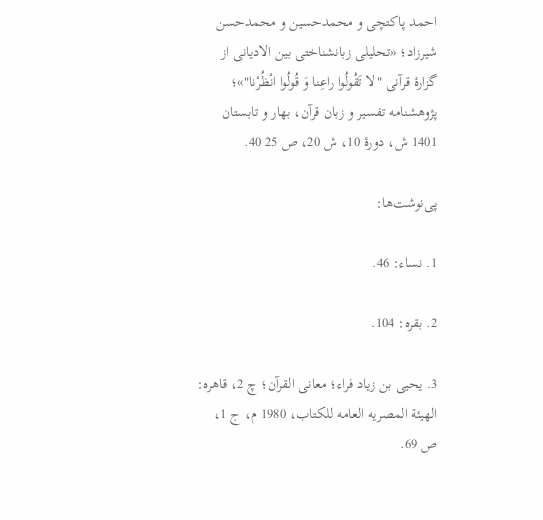احمد پاکتچی و محمدحسین و محمدحسن شیرزاد؛ «تحلیلی زبانشناختی بین الادیانی از گزارۀ قرآنی "لا تَقُولُوا راعِنا وَ قُولُوا انْظُرْنا"»؛ پژوهشنامه تفسیر و زبان قرآن، بهار و تابستان 1401 ش، دورۀ 10، ش 20، ص 25 40.

پی‌نوشت‌ها:

1. نساء: 46.

2. بقره: 104.

3. یحیى بن زیاد فراء؛ معانى القرآن؛ چ 2، قاهره: الهیئة المصریه العامه للکتاب، 1980 م، ج 1، ص 69.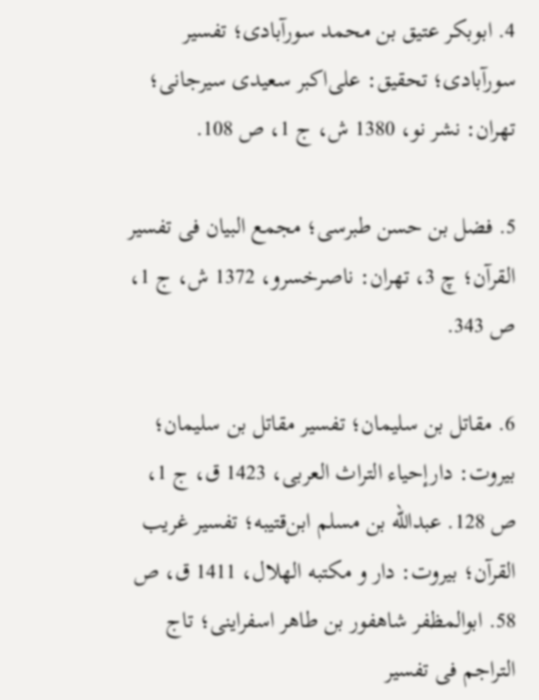4. ابوبکر عتیق بن محمد سور‌آبادى؛ تفسیر سور‌آبادى؛ تحقیق: على‌اکبر سعیدى سیرجانى؛ تهران: نشر نو، 1380 ش، ج 1، ص 108.

5. فضل بن حسن طبرسى؛ مجمع البیان فی تفسیر القرآن؛ چ 3، تهران: ناصر‌خسرو، 1372 ش، ج 1، ص 343.

6. مقاتل بن سلیمان؛ تفسیر مقاتل بن سلیمان؛ بیروت: دار‌إحیاء التراث العربی، 1423 ق، ج 1، ص 128. عبدالله بن مسلم ابن‌قتیبه؛ تفسیر غریب القرآن؛ بیروت: دار و مکتبه الهلال، 1411 ق، ص 58. ابوالمظفر شاهفور بن طاهر اسفراینى؛ تاج التراجم فى تفسیر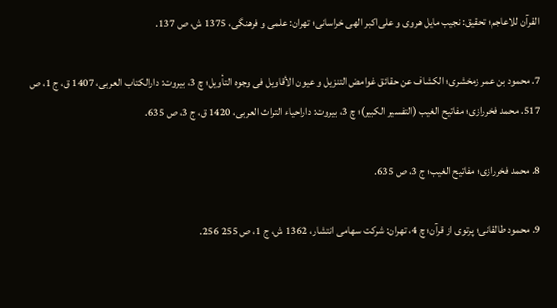القرآن للاعاجم؛ تحقیق: نجیب مایل هروى و على‌اکبر الهى خراسانى؛ تهران: علمى و فرهنگى، 1375 ش، ص 137.

7. محمود بن عمر زمخشرى؛ الکشاف عن حقائق غوامض التنزیل و عیون الأقاویل فى وجوه التأویل؛ چ 3، بیروت: دار‌الکتاب العربی، 1407 ق، ج 1، ص 517. محمد فخر‌رازی؛ مفاتیح الغیب (التفسیر الکبیر)؛ چ 3، بیروت: دار‌احیاء التراث العربی، 1420 ق، ج 3، ص 635.

8. محمد فخررازی؛ مفاتیح الغیب؛ ج 3، ص 635.

9. محمود طالقانى؛ پرتوى از قرآن؛ چ 4، تهران: شرکت سهامى انتشار، 1362 ش، ج 1، ص 255 256.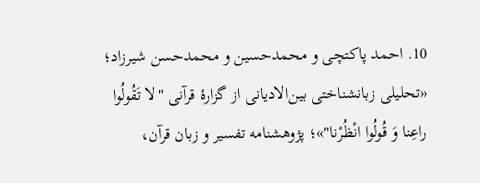10. احمد پاکتچی و محمدحسین و محمدحسن شیرزاد؛ «تحلیلی زبانشناختی بین‌الادیانی از گزارۀ قرآنی "لا تَقُولُوا راعِنا وَ قُولُوا انْظُرْنا"»؛ پژوهشنامه تفسیر و زبان قرآن،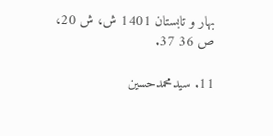بهار و تابستان 1401 ش، ش 20، ص 36 37.

11. سیدمحمدحسین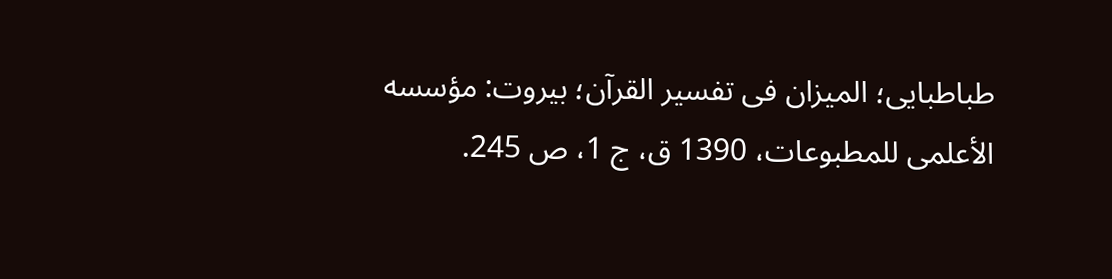طباطبایی؛ المیزان فی تفسیر القرآن؛ بیروت: مؤسسه الأعلمی للمطبوعات، 1390 ق، ج 1، ص 245.